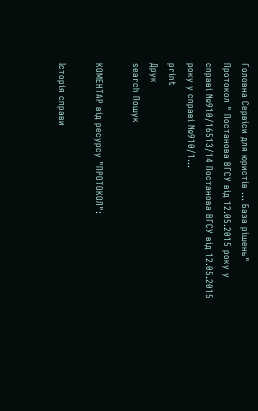Головна Сервіси для юристів ... База рішень" Протокол " Постанова ВГСУ від 12.05.2015 року у справі №910/16513/14 Постанова ВГСУ від 12.05.2015 року у справі №910/1...
print
Друк
search Пошук

КОМЕНТАР від ресурсу "ПРОТОКОЛ":

Історія справи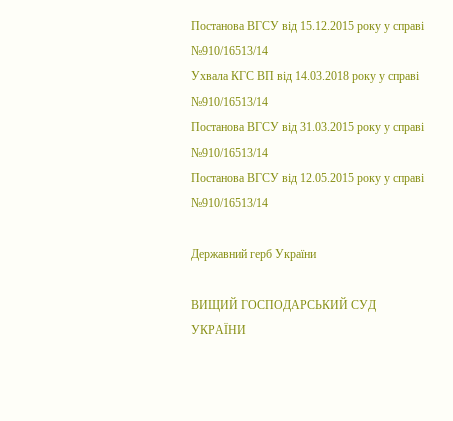Постанова ВГСУ від 15.12.2015 року у справі №910/16513/14
Ухвала КГС ВП від 14.03.2018 року у справі №910/16513/14
Постанова ВГСУ від 31.03.2015 року у справі №910/16513/14
Постанова ВГСУ від 12.05.2015 року у справі №910/16513/14

Державний герб України

ВИЩИЙ ГОСПОДАРСЬКИЙ СУД УКРАЇНИ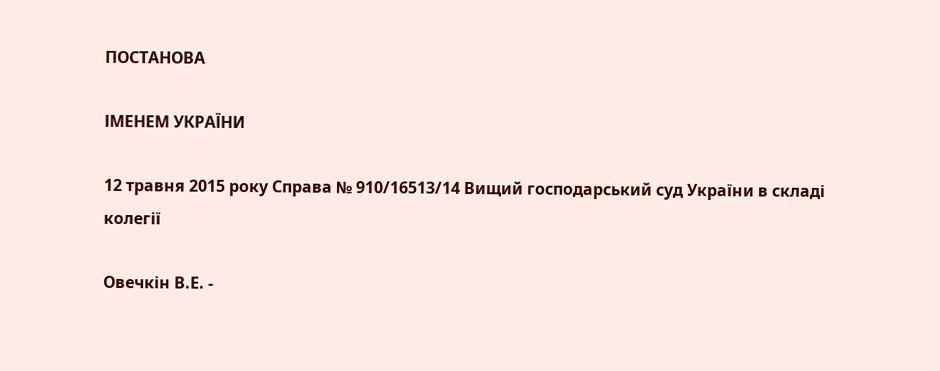ПОСТАНОВА

ІМЕНЕМ УКРАЇНИ

12 травня 2015 року Справа № 910/16513/14 Вищий господарський суд України в складі колегії

Овечкін В.Е. -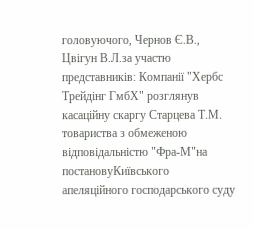головуючого, Чернов Є.В., Цвігун В.Л.за участю представників: Компанії "Хербс Трейдінг ГмбХ" розглянув касаційну скаргу Старцева Т.М. товариства з обмеженою відповідальністю "Фра-М"на постановуКиївського апеляційного господарського суду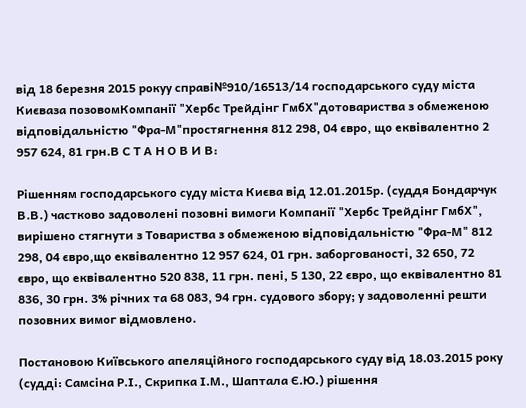від 18 березня 2015 рокуу справі№910/16513/14 господарського суду міста Києваза позовомКомпанії "Хербс Трейдінг ГмбХ"дотовариства з обмеженою відповідальністю "Фра-М"простягнення 812 298, 04 євро, що еквівалентно 2 957 624, 81 грн.В С Т А Н О В И В:

Рішенням господарського суду міста Києва від 12.01.2015р. (суддя Бондарчук В.В.) частково задоволені позовні вимоги Компанії "Хербс Трейдінг ГмбХ", вирішено стягнути з Товариства з обмеженою відповідальністю "Фра-М" 812 298, 04 євро,що еквівалентно 12 957 624, 01 грн. заборгованості, 32 650, 72 євро, що еквівалентно 520 838, 11 грн. пені, 5 130, 22 євро, що еквівалентно 81 836, 30 грн. 3% річних та 68 083, 94 грн. судового збору; у задоволенні решти позовних вимог відмовлено.

Постановою Київського апеляційного господарського суду від 18.03.2015 року (судді: Самсіна Р.І., Скрипка І.М., Шаптала Є.Ю.) рішення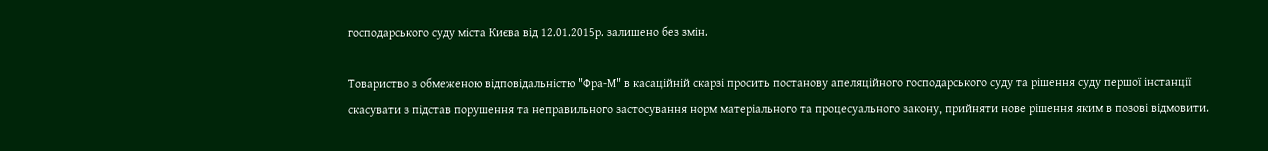господарського суду міста Києва від 12.01.2015р. залишено без змін.

Товариство з обмеженою відповідальністю "Фра-М" в касаційній скарзі просить постанову апеляційного господарського суду та рішення суду першої інстанції скасувати з підстав порушення та неправильного застосування норм матеріального та процесуального закону, прийняти нове рішення яким в позові відмовити.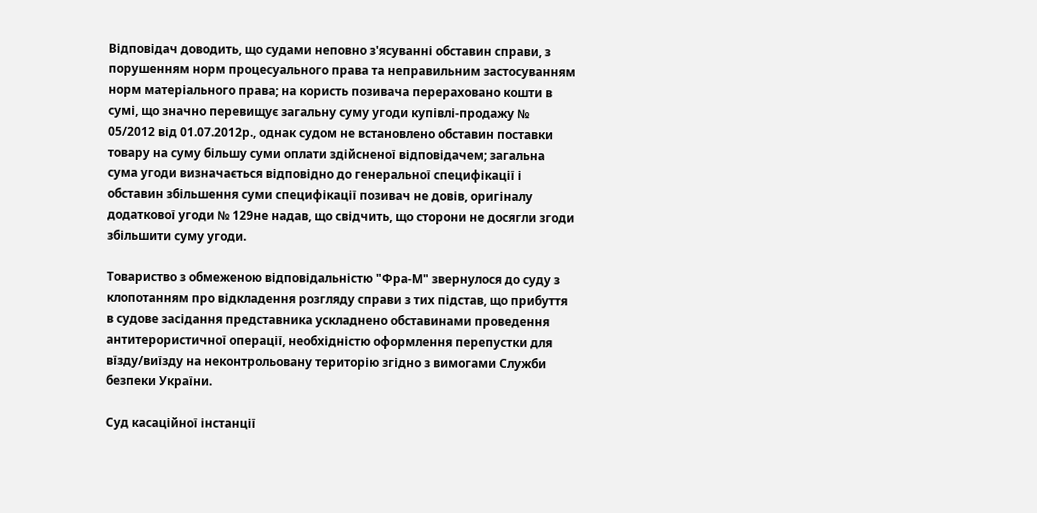Відповідач доводить, що судами неповно з'ясуванні обставин справи, з порушенням норм процесуального права та неправильним застосуванням норм матеріального права; на користь позивача перераховано кошти в сумі, що значно перевищує загальну суму угоди купівлі-продажу № 05/2012 від 01.07.2012р., однак судом не встановлено обставин поставки товару на суму більшу суми оплати здійсненої відповідачем; загальна сума угоди визначається відповідно до генеральної специфікації і обставин збільшення суми специфікації позивач не довів, оригіналу додаткової угоди № 129не надав, що свідчить, що сторони не досягли згоди збільшити суму угоди.

Товариство з обмеженою відповідальністю "Фра-М" звернулося до суду з клопотанням про відкладення розгляду справи з тих підстав, що прибуття в судове засідання представника ускладнено обставинами проведення антитерористичної операції, необхідністю оформлення перепустки для вїзду/виїзду на неконтрольовану територію згідно з вимогами Служби безпеки України.

Суд касаційної інстанції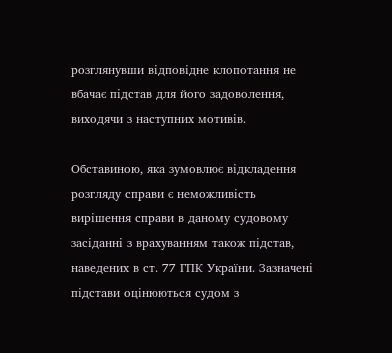розглянувши відповідне клопотання не вбачає підстав для його задоволення, виходячи з наступних мотивів.

Обставиною, яка зумовлює відкладення розгляду справи є неможливість вирішення справи в даному судовому засіданні з врахуванням також підстав, наведених в ст. 77 ГПК України. Зазначені підстави оцінюються судом з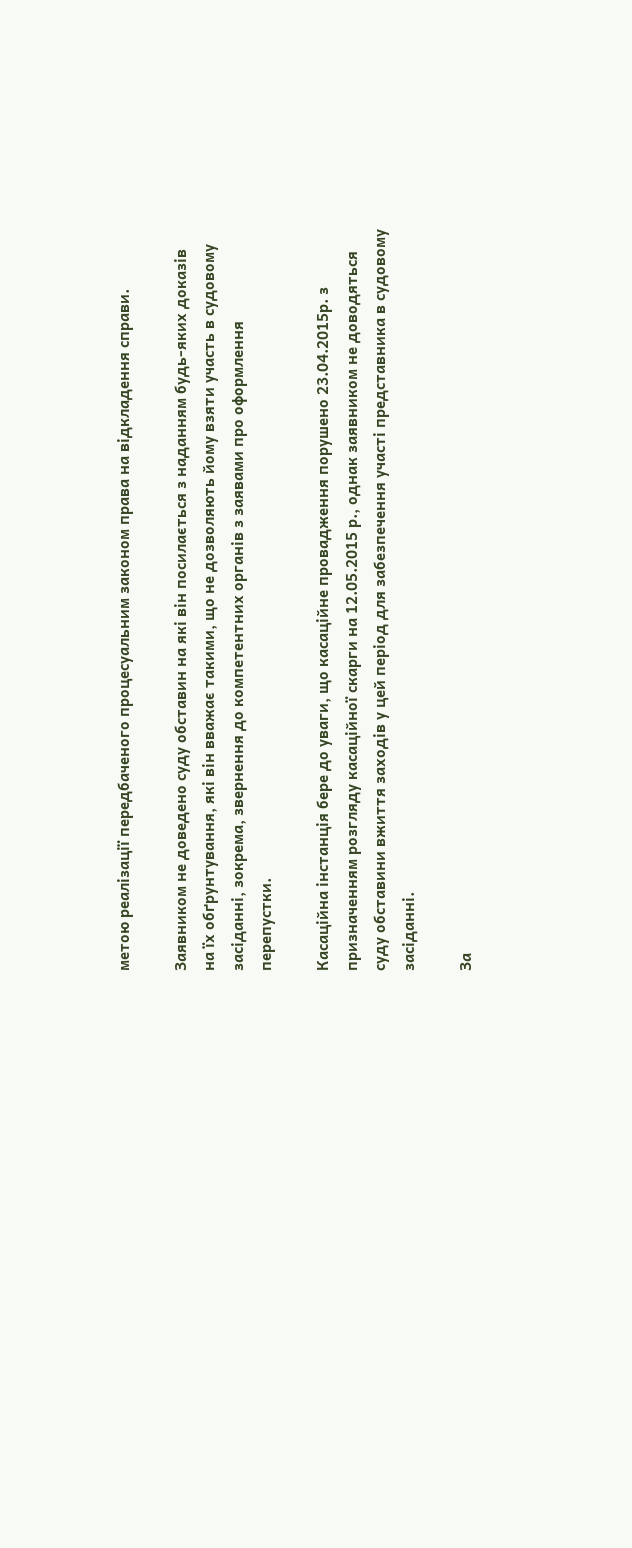метою реалізації передбаченого процесуальним законом права на відкладення справи.

Заявником не доведено суду обставин на які він посилається з наданням будь-яких доказів на їх обґрунтування, які він вважає такими, що не дозволяють йому взяти участь в судовому засіданні, зокрема, звернення до компетентних органів з заявами про оформлення перепустки.

Касаційна інстанція бере до уваги, що касаційне провадження порушено 23.04.2015р. з призначенням розгляду касаційної скарги на 12.05.2015 р., однак заявником не доводяться суду обставини вжиття заходів у цей період для забезпечення участі представника в судовому засіданні.

За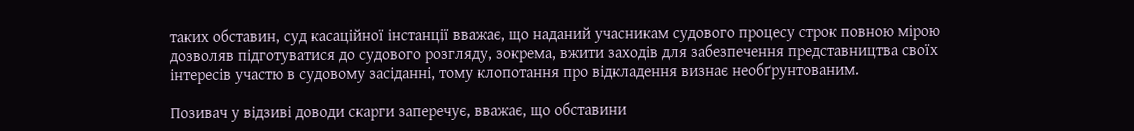таких обставин, суд касаційної інстанції вважає, що наданий учасникам судового процесу строк повною мірою дозволяв підготуватися до судового розгляду, зокрема, вжити заходів для забезпечення представництва своїх інтересів участю в судовому засіданні, тому клопотання про відкладення визнає необґрунтованим.

Позивач у відзиві доводи скарги заперечує, вважає, що обставини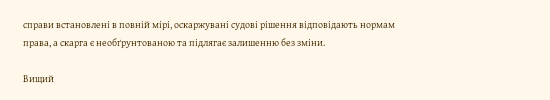справи встановлені в повній мірі, оскаржувані судові рішення відповідають нормам права, а скарга є необґрунтованою та підлягає залишенню без зміни.

Вищий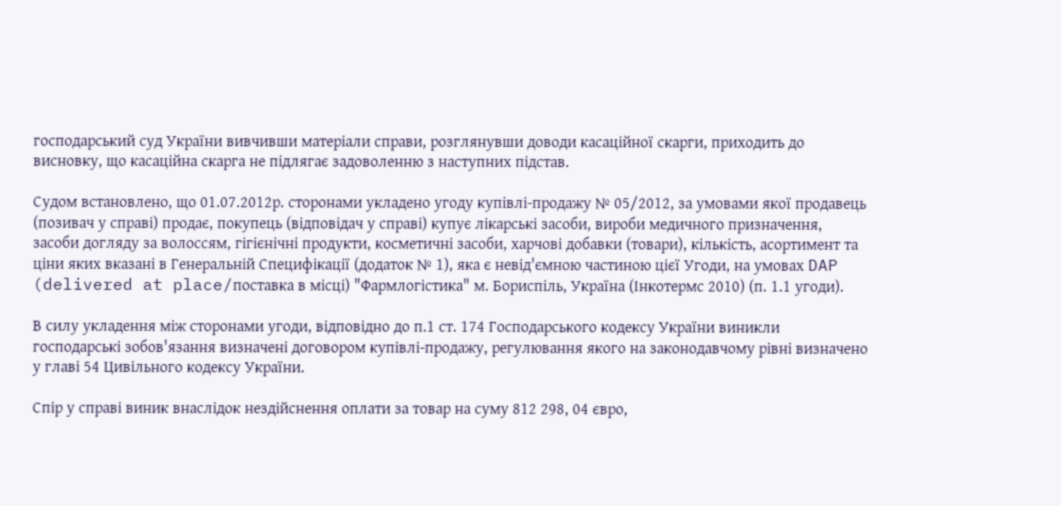господарський суд України вивчивши матеріали справи, розглянувши доводи касаційної скарги, приходить до висновку, що касаційна скарга не підлягає задоволенню з наступних підстав.

Судом встановлено, що 01.07.2012р. сторонами укладено угоду купівлі-продажу № 05/2012, за умовами якої продавець (позивач у справі) продає, покупець (відповідач у справі) купує лікарські засоби, вироби медичного призначення, засоби догляду за волоссям, гігієнічні продукти, косметичні засоби, харчові добавки (товари), кількість, асортимент та ціни яких вказані в Генеральній Специфікації (додаток № 1), яка є невід'ємною частиною цієї Угоди, на умовах DAP (delivered at place/поставка в місці) "Фармлогістика" м. Бориспіль, Україна (Інкотермс 2010) (п. 1.1 угоди).

В силу укладення між сторонами угоди, відповідно до п.1 ст. 174 Господарського кодексу України виникли господарські зобов'язання визначені договором купівлі-продажу, регулювання якого на законодавчому рівні визначено у главі 54 Цивільного кодексу України.

Спір у справі виник внаслідок нездійснення оплати за товар на суму 812 298, 04 євро,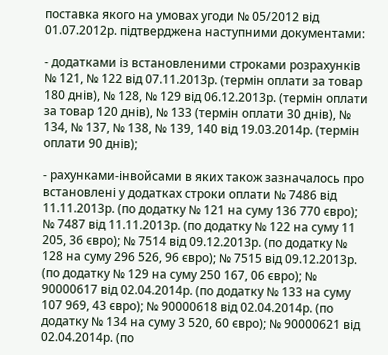поставка якого на умовах угоди № 05/2012 від 01.07.2012р. підтверджена наступними документами:

- додатками із встановленими строками розрахунків № 121, № 122 від 07.11.2013р. (термін оплати за товар 180 днів), № 128, № 129 від 06.12.2013р. (термін оплати за товар 120 днів), № 133 (термін оплати 30 днів), № 134, № 137, № 138, № 139, 140 від 19.03.2014р. (термін оплати 90 днів);

- рахунками-інвойсами в яких також зазначалось про встановлені у додатках строки оплати № 7486 від 11.11.2013р. (по додатку № 121 на суму 136 770 євро); № 7487 від 11.11.2013р. (по додатку № 122 на суму 11 205, 36 євро); № 7514 від 09.12.2013р. (по додатку № 128 на суму 296 526, 96 євро); № 7515 від 09.12.2013р. (по додатку № 129 на суму 250 167, 06 євро); № 90000617 від 02.04.2014р. (по додатку № 133 на суму 107 969, 43 євро); № 90000618 від 02.04.2014р. (по додатку № 134 на суму 3 520, 60 євро); № 90000621 від 02.04.2014р. (по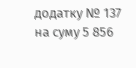додатку № 137 на суму 5 856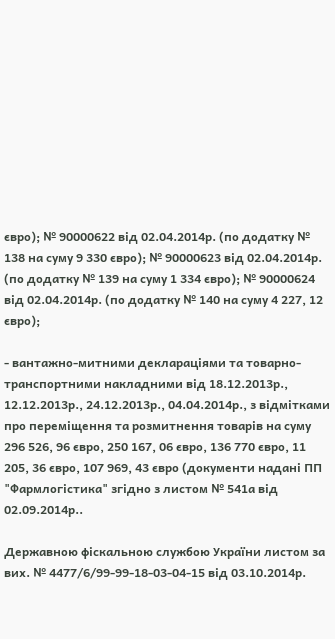євро); № 90000622 від 02.04.2014р. (по додатку № 138 на суму 9 330 євро); № 90000623 від 02.04.2014р. (по додатку № 139 на суму 1 334 євро); № 90000624 від 02.04.2014р. (по додатку № 140 на суму 4 227, 12 євро);

- вантажно-митними деклараціями та товарно-транспортними накладними від 18.12.2013р., 12.12.2013р., 24.12.2013р., 04.04.2014р., з відмітками про переміщення та розмитнення товарів на суму 296 526, 96 євро, 250 167, 06 євро, 136 770 євро, 11 205, 36 євро, 107 969, 43 євро (документи надані ПП "Фармлогістика" згідно з листом № 541а від 02.09.2014р..

Державною фіскальною службою України листом за вих. № 4477/6/99-99-18-03-04-15 від 03.10.2014р.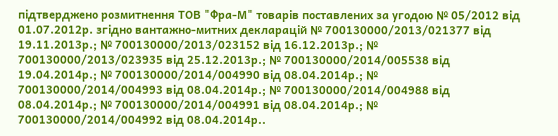підтверджено розмитнення ТОВ "Фра-М" товарів поставлених за угодою № 05/2012 від 01.07.2012р. згідно вантажно-митних декларацій № 700130000/2013/021377 від 19.11.2013р.; № 700130000/2013/023152 від 16.12.2013р.; № 700130000/2013/023935 від 25.12.2013р.; № 700130000/2014/005538 від 19.04.2014р.; № 700130000/2014/004990 від 08.04.2014р.; № 700130000/2014/004993 від 08.04.2014р.; № 700130000/2014/004988 від 08.04.2014р.; № 700130000/2014/004991 від 08.04.2014р.; № 700130000/2014/004992 від 08.04.2014р..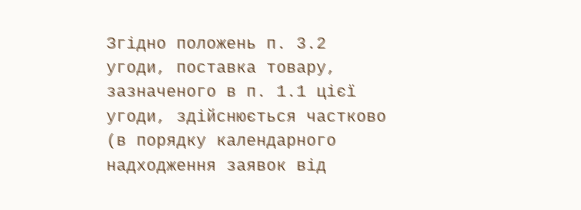Згідно положень п. 3.2 угоди, поставка товару, зазначеного в п. 1.1 цієї угоди, здійснюється частково (в порядку календарного надходження заявок від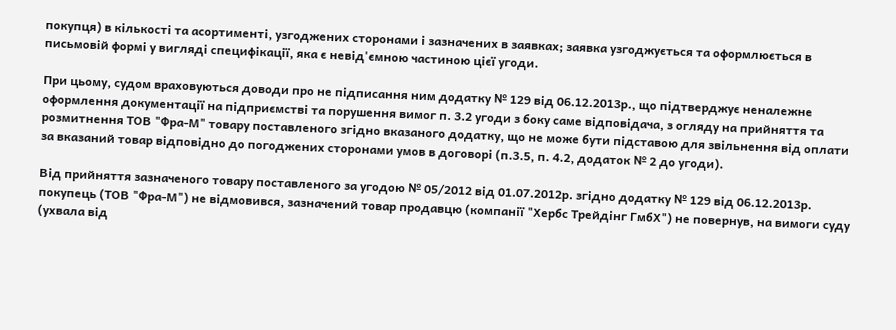покупця) в кількості та асортименті, узгоджених сторонами і зазначених в заявках; заявка узгоджується та оформлюється в письмовій формі у вигляді специфікації, яка є невід'ємною частиною цієї угоди.

При цьому, судом враховуються доводи про не підписання ним додатку № 129 від 06.12.2013р., що підтверджує неналежне оформлення документації на підприємстві та порушення вимог п. 3.2 угоди з боку саме відповідача, з огляду на прийняття та розмитнення ТОВ "Фра-М" товару поставленого згідно вказаного додатку, що не може бути підставою для звільнення від оплати за вказаний товар відповідно до погоджених сторонами умов в договорі (п.3.5, п. 4.2, додаток № 2 до угоди).

Від прийняття зазначеного товару поставленого за угодою № 05/2012 від 01.07.2012р. згідно додатку № 129 від 06.12.2013р. покупець (ТОВ "Фра-М") не відмовився, зазначений товар продавцю (компанії "Хербс Трейдінг ГмбХ") не повернув, на вимоги суду (ухвала від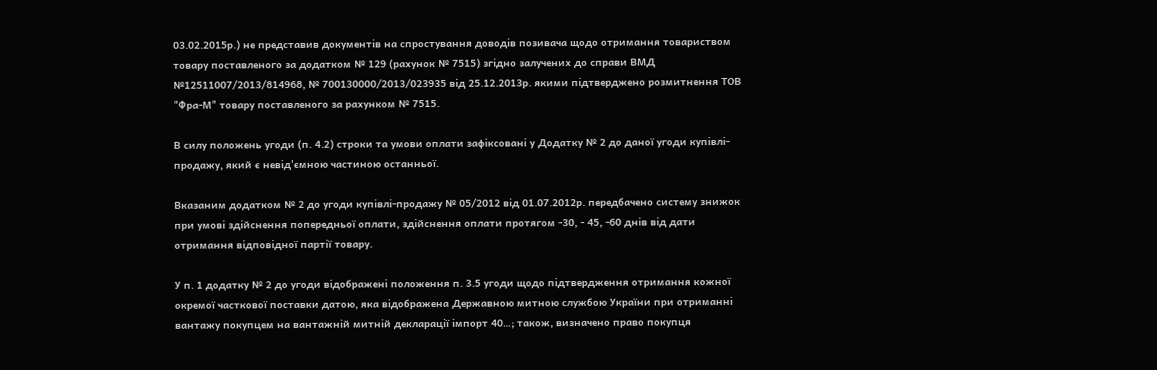03.02.2015р.) не представив документів на спростування доводів позивача щодо отримання товариством товару поставленого за додатком № 129 (рахунок № 7515) згідно залучених до справи ВМД №12511007/2013/814968, № 700130000/2013/023935 від 25.12.2013р. якими підтверджено розмитнення ТОВ "Фра-М" товару поставленого за рахунком № 7515.

В силу положень угоди (п. 4.2) строки та умови оплати зафіксовані у Додатку № 2 до даної угоди купівлі-продажу, який є невід'ємною частиною останньої.

Вказаним додатком № 2 до угоди купівлі-продажу № 05/2012 від 01.07.2012р. передбачено систему знижок при умові здійснення попередньої оплати, здійснення оплати протягом -30, - 45, -60 днів від дати отримання відповідної партії товару.

У п. 1 додатку № 2 до угоди відображені положення п. 3.5 угоди щодо підтвердження отримання кожної окремої часткової поставки датою, яка відображена Державною митною службою України при отриманні вантажу покупцем на вантажній митній декларації імпорт 40…; також, визначено право покупця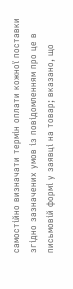самостійно визначати термін оплати кожної поставки згідно зазначених умов із повідомленням про це в письмовій формі у заявці на товар; вказано, що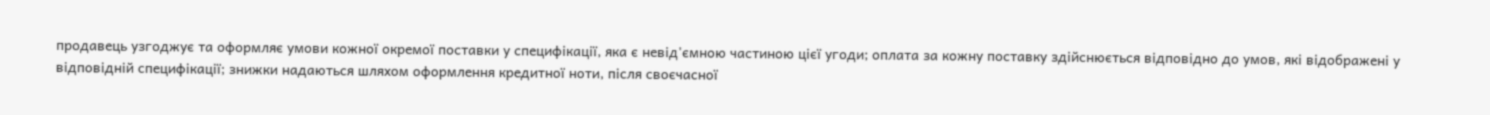продавець узгоджує та оформляє умови кожної окремої поставки у специфікації, яка є невід'ємною частиною цієї угоди; оплата за кожну поставку здійснюється відповідно до умов, які відображені у відповідній специфікації; знижки надаються шляхом оформлення кредитної ноти, після своєчасної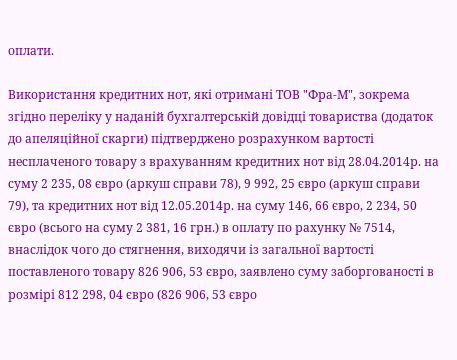оплати.

Використання кредитних нот, які отримані ТОВ "Фра-М", зокрема згідно переліку у наданій бухгалтерській довідці товариства (додаток до апеляційної скарги) підтверджено розрахунком вартості несплаченого товару з врахуванням кредитних нот від 28.04.2014р. на суму 2 235, 08 євро (аркуш справи 78), 9 992, 25 євро (аркуш справи 79), та кредитних нот від 12.05.2014р. на суму 146, 66 євро, 2 234, 50 євро (всього на суму 2 381, 16 грн.) в оплату по рахунку № 7514, внаслідок чого до стягнення, виходячи із загальної вартості поставленого товару 826 906, 53 євро, заявлено суму заборгованості в розмірі 812 298, 04 євро (826 906, 53 євро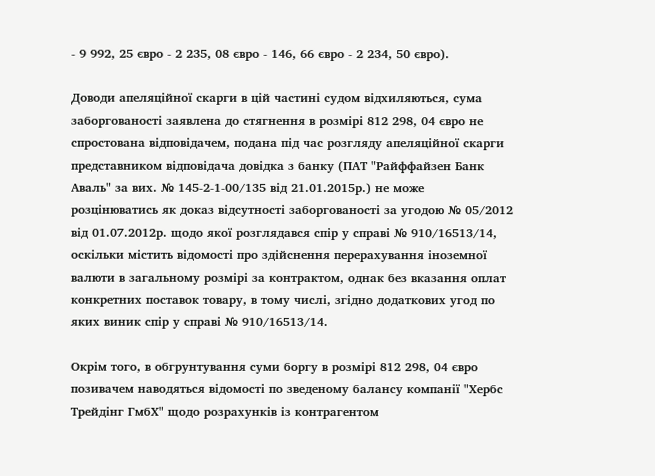- 9 992, 25 євро - 2 235, 08 євро - 146, 66 євро - 2 234, 50 євро).

Доводи апеляційної скарги в цій частині судом відхиляються, сума заборгованості заявлена до стягнення в розмірі 812 298, 04 євро не спростована відповідачем, подана під час розгляду апеляційної скарги представником відповідача довідка з банку (ПАТ "Райффайзен Банк Аваль" за вих. № 145-2-1-00/135 від 21.01.2015р.) не може розцінюватись як доказ відсутності заборгованості за угодою № 05/2012 від 01.07.2012р. щодо якої розглядався спір у справі № 910/16513/14, оскільки містить відомості про здійснення перерахування іноземної валюти в загальному розмірі за контрактом, однак без вказання оплат конкретних поставок товару, в тому числі, згідно додаткових угод по яких виник спір у справі № 910/16513/14.

Окрім того, в обгрунтування суми боргу в розмірі 812 298, 04 євро позивачем наводяться відомості по зведеному балансу компанії "Хербс Трейдінг ГмбХ" щодо розрахунків із контрагентом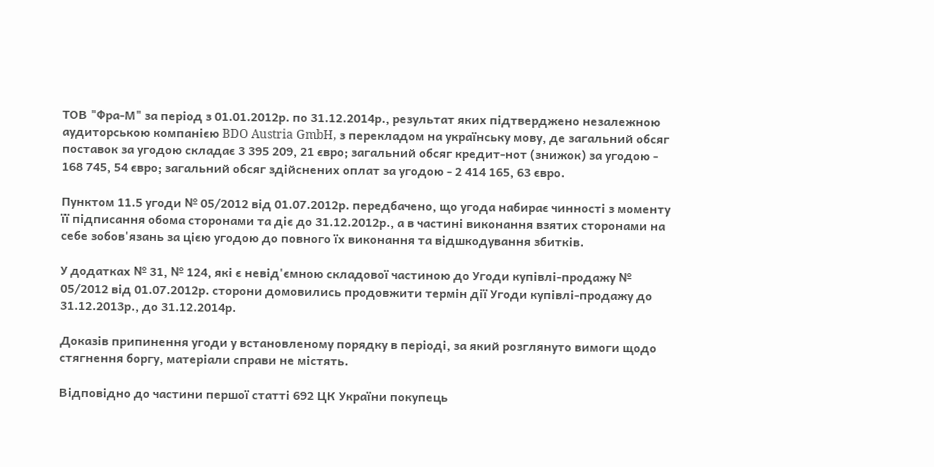ТОВ "Фра-М" за період з 01.01.2012р. по 31.12.2014р., результат яких підтверджено незалежною аудиторською компанією BDO Austria GmbH, з перекладом на українську мову, де загальний обсяг поставок за угодою складає 3 395 209, 21 євро; загальний обсяг кредит-нот (знижок) за угодою - 168 745, 54 євро; загальний обсяг здійснених оплат за угодою - 2 414 165, 63 євро.

Пунктом 11.5 угоди № 05/2012 від 01.07.2012р. передбачено, що угода набирає чинності з моменту її підписання обома сторонами та діє до 31.12.2012р., а в частині виконання взятих сторонами на себе зобов'язань за цією угодою до повного їх виконання та відшкодування збитків.

У додатках № 31, № 124, які є невід'ємною складової частиною до Угоди купівлі-продажу № 05/2012 від 01.07.2012р. сторони домовились продовжити термін дії Угоди купівлі-продажу до 31.12.2013р., до 31.12.2014р.

Доказів припинення угоди у встановленому порядку в періоді, за який розглянуто вимоги щодо стягнення боргу, матеріали справи не містять.

Відповідно до частини першої статті 692 ЦК України покупець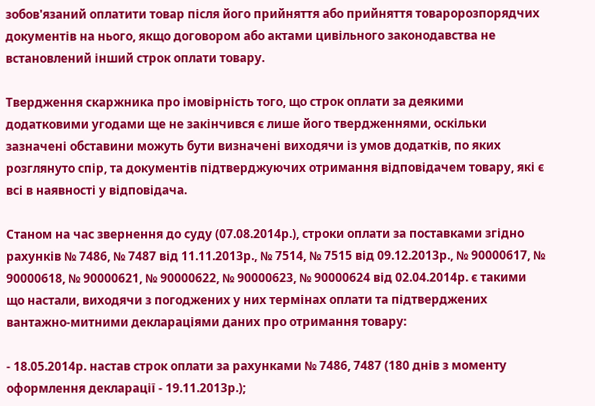зобов'язаний оплатити товар після його прийняття або прийняття товаророзпорядчих документів на нього, якщо договором або актами цивільного законодавства не встановлений інший строк оплати товару.

Твердження скаржника про імовірність того, що строк оплати за деякими додатковими угодами ще не закінчився є лише його твердженнями, оскільки зазначені обставини можуть бути визначені виходячи із умов додатків, по яких розглянуто спір, та документів підтверджуючих отримання відповідачем товару, які є всі в наявності у відповідача.

Станом на час звернення до суду (07.08.2014р.), строки оплати за поставками згідно рахунків № 7486, № 7487 від 11.11.2013р., № 7514, № 7515 від 09.12.2013р., № 90000617, № 90000618, № 90000621, № 90000622, № 90000623, № 90000624 від 02.04.2014р. є такими що настали, виходячи з погоджених у них термінах оплати та підтверджених вантажно-митними деклараціями даних про отримання товару:

- 18.05.2014р. настав строк оплати за рахунками № 7486, 7487 (180 днів з моменту оформлення декларації - 19.11.2013р.);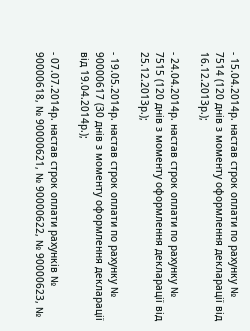- 15.04.2014р. настав строк оплати по рахунку № 7514 (120 днів з моменту оформлення декларації від 16.12.2013р.);

- 24.04.2014р. настав строк оплати по рахунку № 7515 (120 днів з моменту оформлення декларації від 25.12.2013р.);

- 19.05.2014р. настав строк оплати по рахунку № 90000617 (30 днів з моменту оформлення декларації від 19.04.2014р.);

- 07.07.2014р. настав строк оплати рахунків № 90000618, № 90000621, № 90000622, № 90000623, №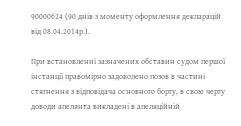90000624 (90 днів з моменту оформлення декларацій від 08.04.2014р.).

При встановленні зазначених обставин судом першої інстанції правомірно задоволено позов в частині стягнення з відповідача основного боргу, в свою чергу доводи апелянта викладені в апеляційній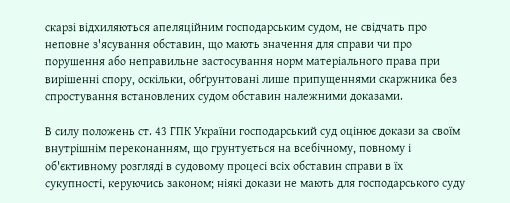скарзі відхиляються апеляційним господарським судом, не свідчать про неповне з'ясування обставин, що мають значення для справи чи про порушення або неправильне застосування норм матеріального права при вирішенні спору, оскільки, обґрунтовані лише припущеннями скаржника без спростування встановлених судом обставин належними доказами.

В силу положень ст. 43 ГПК України господарський суд оцінює докази за своїм внутрішнім переконанням, що грунтується на всебічному, повному і об'єктивному розгляді в судовому процесі всіх обставин справи в їх сукупності, керуючись законом; ніякі докази не мають для господарського суду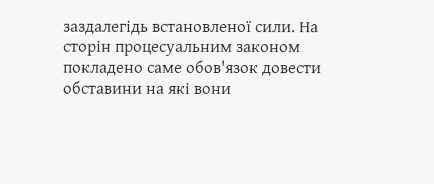заздалегідь встановленої сили. На сторін процесуальним законом покладено саме обов'язок довести обставини на які вони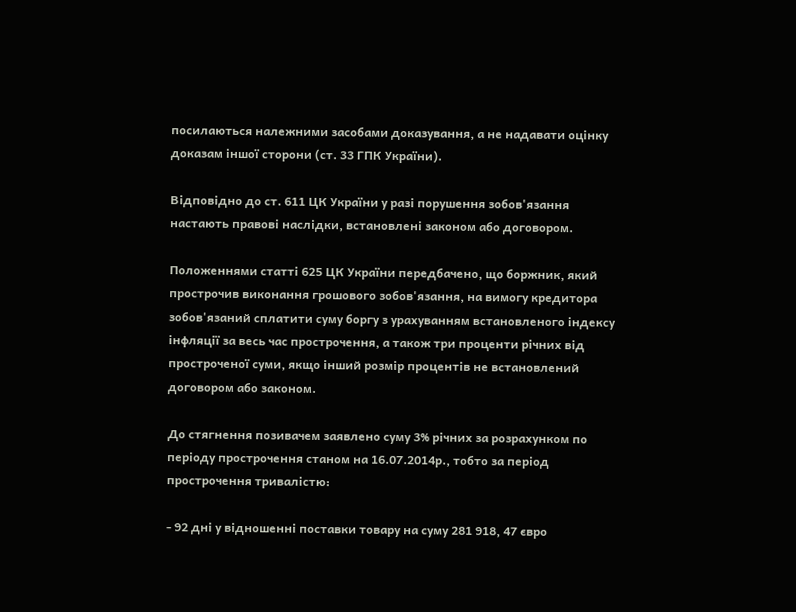посилаються належними засобами доказування, а не надавати оцінку доказам іншої сторони (ст. 33 ГПК України).

Відповідно до ст. 611 ЦК України у разі порушення зобов'язання настають правові наслідки, встановлені законом або договором.

Положеннями статті 625 ЦК України передбачено, що боржник, який прострочив виконання грошового зобов'язання, на вимогу кредитора зобов'язаний сплатити суму боргу з урахуванням встановленого індексу інфляції за весь час прострочення, а також три проценти річних від простроченої суми, якщо інший розмір процентів не встановлений договором або законом.

До стягнення позивачем заявлено суму 3% річних за розрахунком по періоду прострочення станом на 16.07.2014р., тобто за період прострочення тривалістю:

- 92 дні у відношенні поставки товару на суму 281 918, 47 євро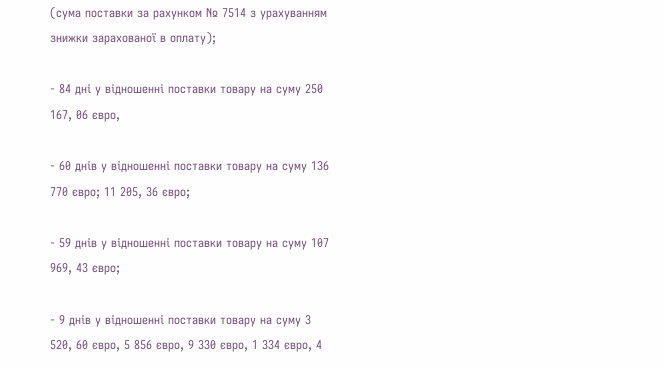(сума поставки за рахунком № 7514 з урахуванням знижки зарахованої в оплату);

- 84 дні у відношенні поставки товару на суму 250 167, 06 євро,

- 60 днів у відношенні поставки товару на суму 136 770 євро; 11 205, 36 євро;

- 59 днів у відношенні поставки товару на суму 107 969, 43 євро;

- 9 днів у відношенні поставки товару на суму 3 520, 60 євро, 5 856 євро, 9 330 євро, 1 334 євро, 4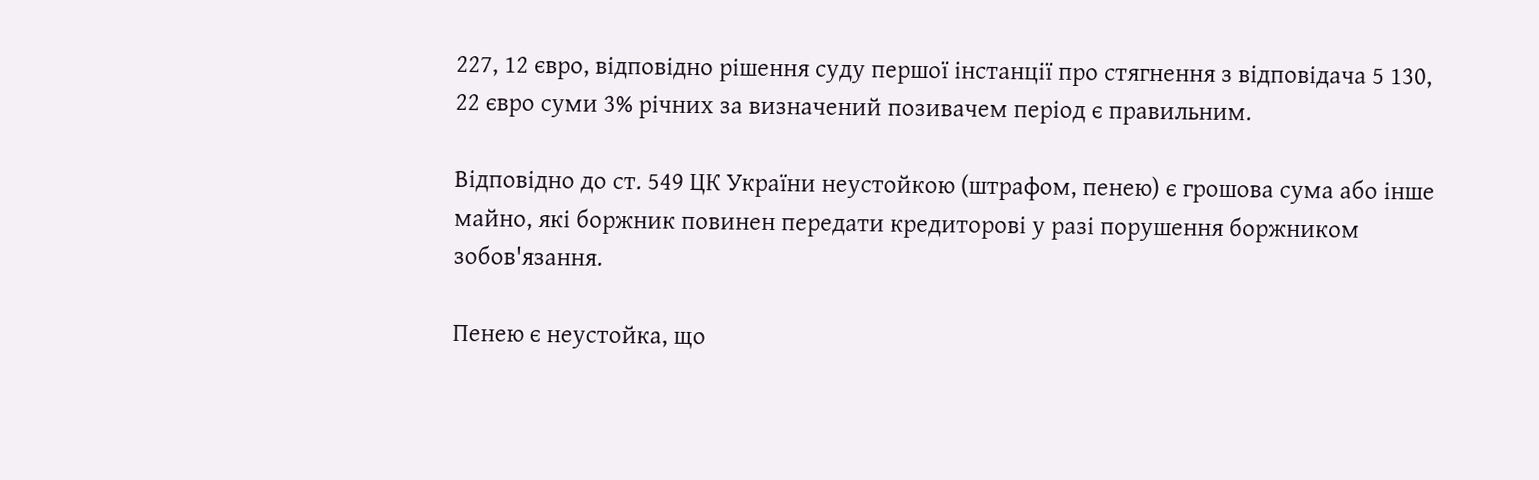227, 12 євро, відповідно рішення суду першої інстанції про стягнення з відповідача 5 130, 22 євро суми 3% річних за визначений позивачем період є правильним.

Відповідно до ст. 549 ЦК України неустойкою (штрафом, пенею) є грошова сума або інше майно, які боржник повинен передати кредиторові у разі порушення боржником зобов'язання.

Пенею є неустойка, що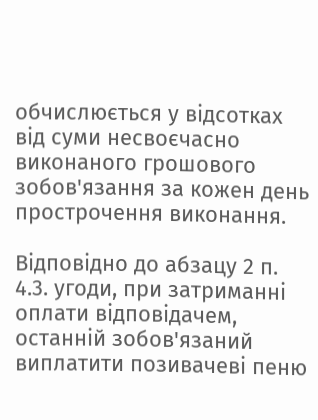обчислюється у відсотках від суми несвоєчасно виконаного грошового зобов'язання за кожен день прострочення виконання.

Відповідно до абзацу 2 п. 4.3. угоди, при затриманні оплати відповідачем, останній зобов'язаний виплатити позивачеві пеню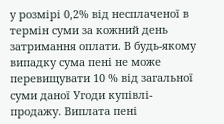у розмірі 0,2% від несплаченої в термін суми за кожний день затримання оплати. В будь-якому випадку сума пені не може перевищувати 10 % від загальної суми даної Угоди купівлі-продажу. Виплата пені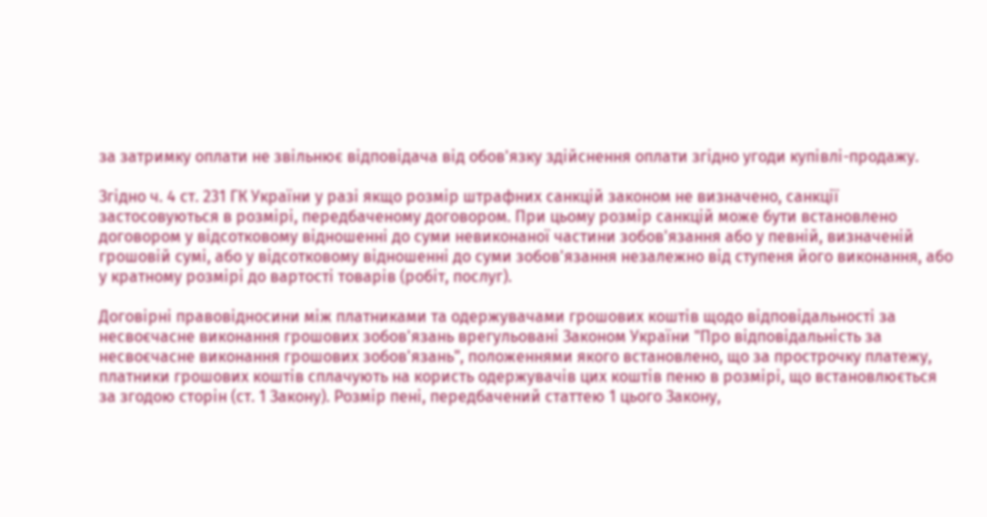за затримку оплати не звільнює відповідача від обов'язку здійснення оплати згідно угоди купівлі-продажу.

Згідно ч. 4 ст. 231 ГК України у разі якщо розмір штрафних санкцій законом не визначено, санкції застосовуються в розмірі, передбаченому договором. При цьому розмір санкцій може бути встановлено договором у відсотковому відношенні до суми невиконаної частини зобов'язання або у певній, визначеній грошовій сумі, або у відсотковому відношенні до суми зобов'язання незалежно від ступеня його виконання, або у кратному розмірі до вартості товарів (робіт, послуг).

Договірні правовідносини між платниками та одержувачами грошових коштів щодо відповідальності за несвоєчасне виконання грошових зобов'язань врегульовані Законом України "Про відповідальність за несвоєчасне виконання грошових зобов'язань", положеннями якого встановлено, що за прострочку платежу, платники грошових коштів сплачують на користь одержувачів цих коштів пеню в розмірі, що встановлюється за згодою сторін (ст. 1 Закону). Розмір пені, передбачений статтею 1 цього Закону,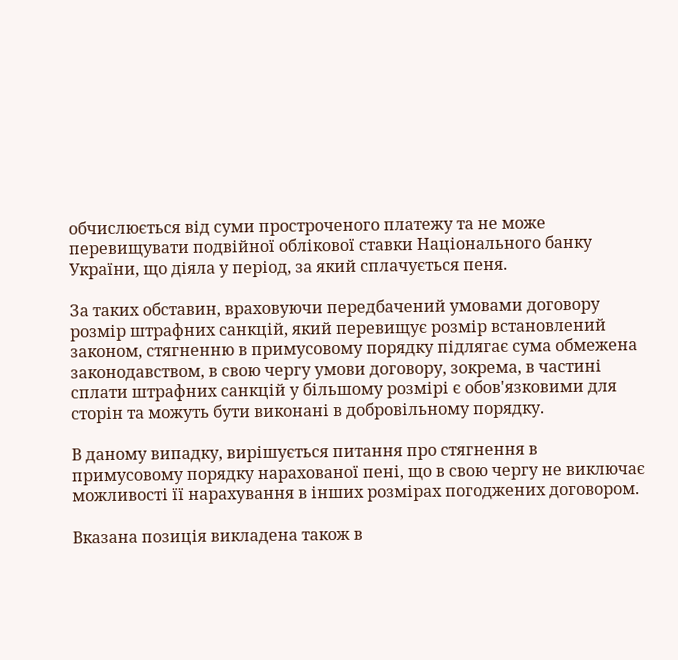обчислюється від суми простроченого платежу та не може перевищувати подвійної облікової ставки Національного банку України, що діяла у період, за який сплачується пеня.

За таких обставин, враховуючи передбачений умовами договору розмір штрафних санкцій, який перевищує розмір встановлений законом, стягненню в примусовому порядку підлягає сума обмежена законодавством, в свою чергу умови договору, зокрема, в частині сплати штрафних санкцій у більшому розмірі є обов'язковими для сторін та можуть бути виконані в добровільному порядку.

В даному випадку, вирішується питання про стягнення в примусовому порядку нарахованої пені, що в свою чергу не виключає можливості її нарахування в інших розмірах погоджених договором.

Вказана позиція викладена також в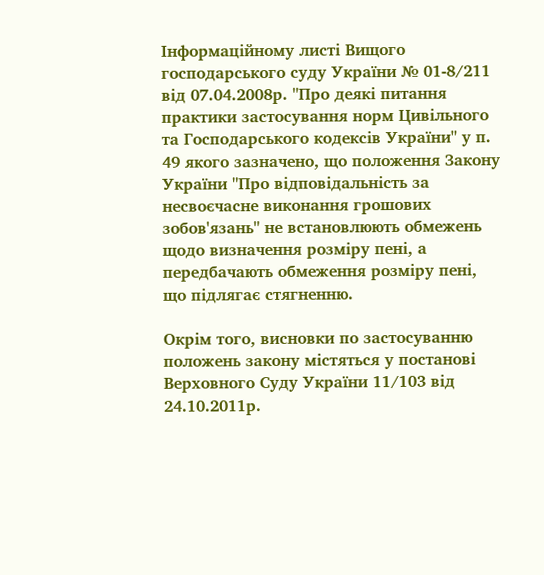Інформаційному листі Вищого господарського суду України № 01-8/211 від 07.04.2008р. "Про деякі питання практики застосування норм Цивільного та Господарського кодексів України" у п. 49 якого зазначено, що положення Закону України "Про відповідальність за несвоєчасне виконання грошових зобов'язань" не встановлюють обмежень щодо визначення розміру пені, а передбачають обмеження розміру пені, що підлягає стягненню.

Окрім того, висновки по застосуванню положень закону містяться у постанові Верховного Суду України 11/103 від 24.10.2011р.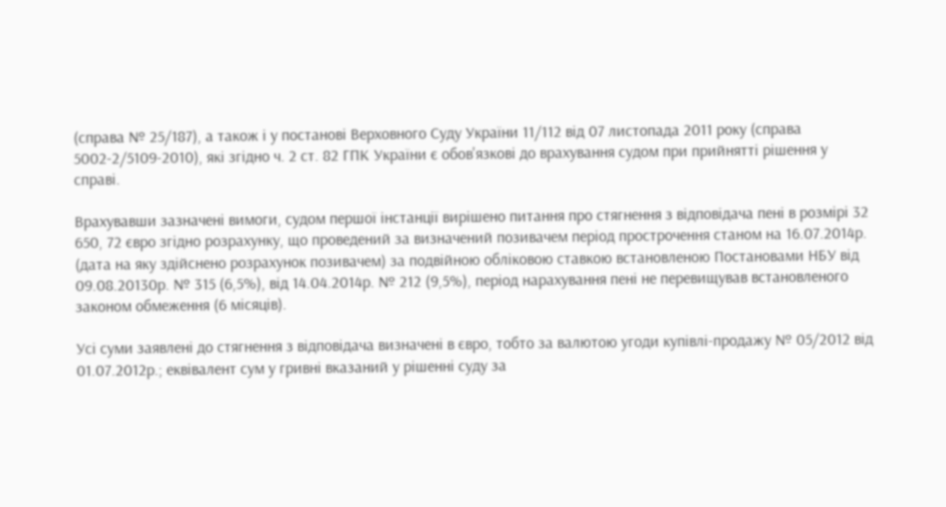(справа № 25/187), а також і у постанові Верховного Суду України 11/112 від 07 листопада 2011 року (справа 5002-2/5109-2010), які згідно ч. 2 ст. 82 ГПК України є обов'язкові до врахування судом при прийнятті рішення у справі.

Врахувавши зазначені вимоги, судом першої інстанції вирішено питання про стягнення з відповідача пені в розмірі 32 650, 72 євро згідно розрахунку, що проведений за визначений позивачем період прострочення станом на 16.07.2014р. (дата на яку здійснено розрахунок позивачем) за подвійною обліковою ставкою встановленою Постановами НБУ від 09.08.20130р. № 315 (6,5%), від 14.04.2014р. № 212 (9,5%), період нарахування пені не перевищував встановленого законом обмеження (6 місяців).

Усі суми заявлені до стягнення з відповідача визначені в євро, тобто за валютою угоди купівлі-продажу № 05/2012 від 01.07.2012р.; еквівалент сум у гривні вказаний у рішенні суду за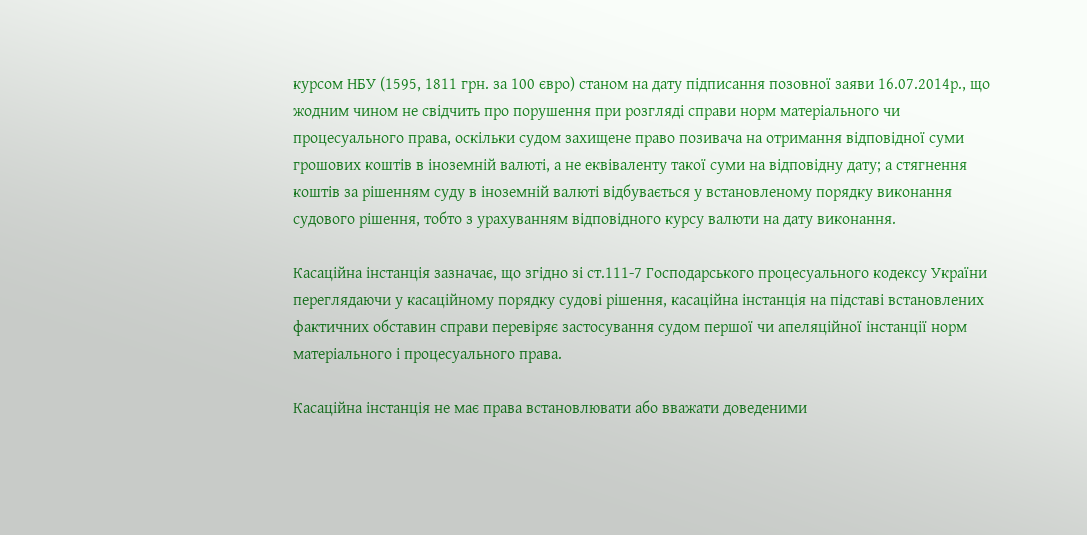курсом НБУ (1595, 1811 грн. за 100 євро) станом на дату підписання позовної заяви 16.07.2014р., що жодним чином не свідчить про порушення при розгляді справи норм матеріального чи процесуального права, оскільки судом захищене право позивача на отримання відповідної суми грошових коштів в іноземній валюті, а не еквіваленту такої суми на відповідну дату; а стягнення коштів за рішенням суду в іноземній валюті відбувається у встановленому порядку виконання судового рішення, тобто з урахуванням відповідного курсу валюти на дату виконання.

Касаційна інстанція зазначає, що згідно зі ст.111-7 Господарського процесуального кодексу України переглядаючи у касаційному порядку судові рішення, касаційна інстанція на підставі встановлених фактичних обставин справи перевіряє застосування судом першої чи апеляційної інстанції норм матеріального і процесуального права.

Касаційна інстанція не має права встановлювати або вважати доведеними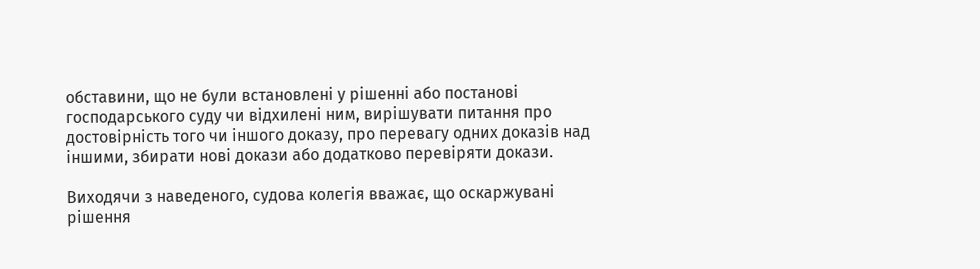обставини, що не були встановлені у рішенні або постанові господарського суду чи відхилені ним, вирішувати питання про достовірність того чи іншого доказу, про перевагу одних доказів над іншими, збирати нові докази або додатково перевіряти докази.

Виходячи з наведеного, судова колегія вважає, що оскаржувані рішення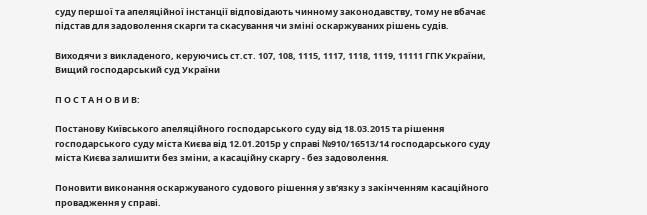суду першої та апеляційної інстанції відповідають чинному законодавству, тому не вбачає підстав для задоволення скарги та скасування чи зміні оскаржуваних рішень судів.

Виходячи з викладеного, керуючись ст.ст. 107, 108, 1115, 1117, 1118, 1119, 11111 ГПК України, Вищий господарський суд України

П О С Т А Н О В И В:

Постанову Київського апеляційного господарського суду від 18.03.2015 та рішення господарського суду міста Києва від 12.01.2015р у справі №910/16513/14 господарського суду міста Києва залишити без зміни, а касаційну скаргу - без задоволення.

Поновити виконання оскаржуваного судового рішення у зв'язку з закінченням касаційного провадження у справі.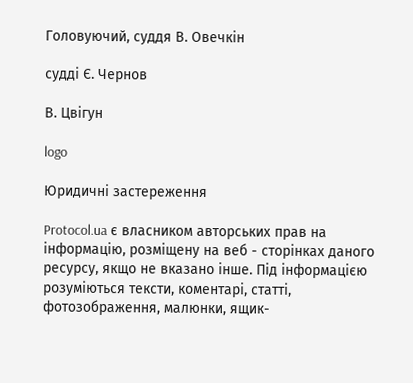Головуючий, суддя В. Овечкін

судді Є. Чернов

В. Цвігун

logo

Юридичні застереження

Protocol.ua є власником авторських прав на інформацію, розміщену на веб - сторінках даного ресурсу, якщо не вказано інше. Під інформацією розуміються тексти, коментарі, статті, фотозображення, малюнки, ящик-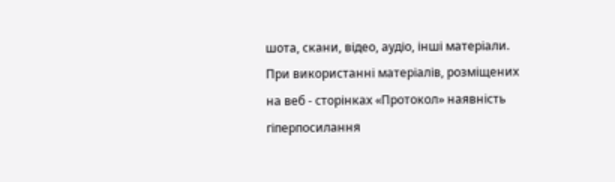шота, скани, відео, аудіо, інші матеріали. При використанні матеріалів, розміщених на веб - сторінках «Протокол» наявність гіперпосилання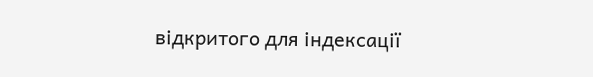відкритого для індексації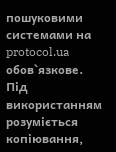пошуковими системами на protocol.ua обов`язкове. Під використанням розуміється копіювання,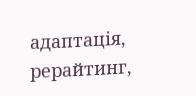адаптація, рерайтинг,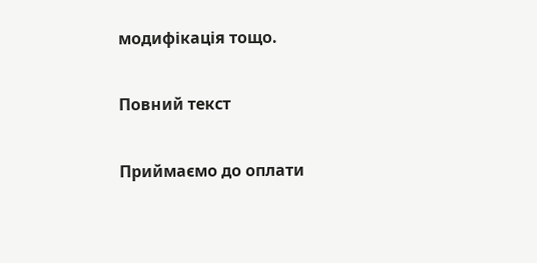модифікація тощо.

Повний текст

Приймаємо до оплати